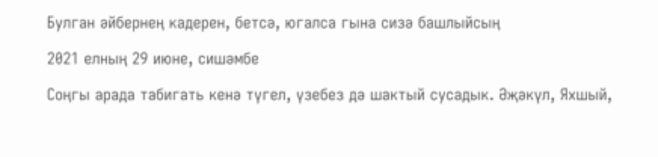Булган әйбернең кадерен, бетсә, югалса гына сизә башлыйсың

2021 елның 29 июне, сишәмбе

Соңгы арада табигать кенә түгел, үзебез дә шактый сусадык. Әҗәкүл, Яхшый,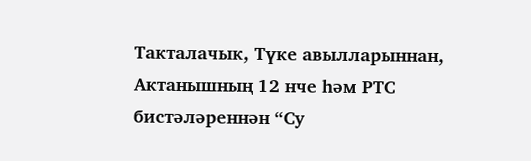Такталачык, Түке авылларыннан, Актанышның 12 нче һәм РТС бистәләреннән “Су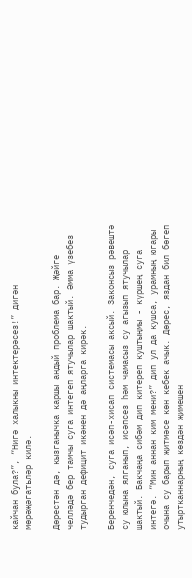кайчан була?”, “Нигә халыкны интектерәсез!” дигән мөрәҗәгатьләр килә.

Дөрестән дә, кызганычка каршы андый проблема бар. Җәйге челләдә бер тамчы суга интегеп ятучылар шактый. Әмма үзебез тудырган дефицит икәнен дә аңларга кирәк.

Беренчедән, суга исәп-хисап системасы аксый. Законсыз рәвештә су юлына ялганып, исәпсез һәм чамасыз су агызып ятучылар шактый. Бакчаңа сибәм дип китереп куштыңмы - күршең суга интегә. “Мин аннан ким мени?” дип ул да кушса, урамның югары очына су барып җитмәсе көн кебек ачык. Дөрес, яздан бил бөгеп утыртканнарның көздән җимешен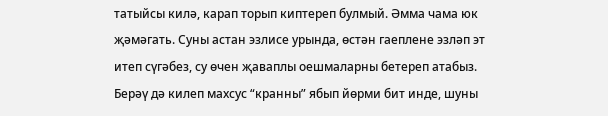татыйсы килә, карап торып киптереп булмый. Әмма чама юк җәмәгать. Суны астан эзлисе урында, өстән гаеплене эзләп эт итеп сүгәбез, су өчен җаваплы оешмаларны бетереп атабыз. Берәү дә килеп махсус “кранны” ябып йөрми бит инде, шуны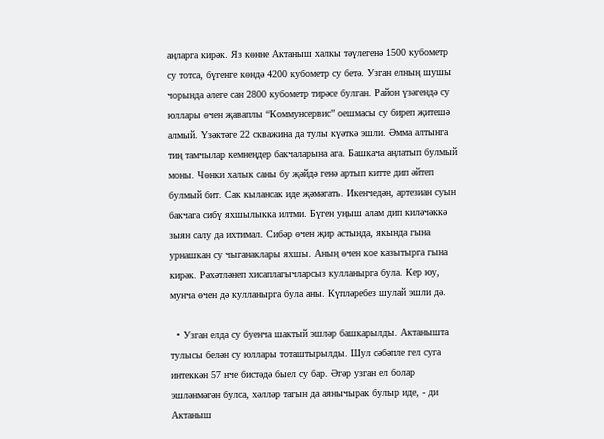аңларга кирәк. Яз көнне Актаныш халкы тәүлегенә 1500 кубометр су тотса, бүгенге көндә 4200 кубометр су бетә. Узган елның шушы чорында әлеге сан 2800 кубометр тирәсе булган. Район үзәгендә су юллары өчен җаваплы “Коммунсервис” оешмасы су биреп җитешә алмый. Үзәктәге 22 скважина да тулы күәткә эшли. Әмма алтынга тиң тамчылар кемнеңдер бакчаларына ага. Башкача аңлатып булмый моны. Чөнки халык саны бу җәйдә генә артып китте дип әйтеп булмый бит. Сак кылансак иде җәмәгать. Икенчедән, артезиан суын бакчага сибү яхшылыкка илтми. Бүген уңыш алам дип киләчәккә зыян салу да ихтимал. Сибәр өчен җир астында, якында гына урнашкан су чыганаклары яхшы. Аның өчен кое казытырга гына кирәк. Рәхәтләнеп хисаплагычларсыз кулланырга була. Кер юу, мунча өчен дә кулланырга була аны. Күпләребез шулай эшли дә.

  • Узган елда су буенча шактый эшләр башкарылды. Актанышта тулысы белән су юллары тоташтырылды. Шул сәбәпле гел суга интеккән 57 нче бистәдә быел су бар. Әгәр узган ел болар эшләнмәгән булса, хәлләр тагын да аянычырак булыр иде, - ди Актаныш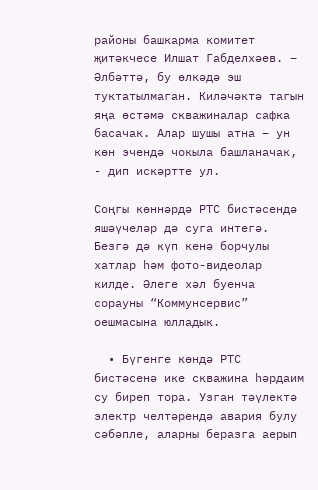районы башкарма комитет җитәкчесе Илшат Габделхәев. – Әлбәттә, бу өлкәдә эш туктатылмаган. Киләчәктә тагын яңа өстәмә скважиналар сафка басачак. Алар шушы атна – ун көн эчендә чокыла башланачак, - дип искәртте ул.

Соңгы көннәрдә РТС бистәсендә яшәүчеләр дә суга интегә. Безгә дә күп кенә борчулы хатлар һәм фото-видеолар килде. Әлеге хәл буенча сорауны “Коммунсервис” оешмасына юлладык.

  • Бүгенге көндә РТС бистәсенә ике скважина һәрдаим су биреп тора. Узган тәүлектә электр челтәрендә авария булу сәбәпле, аларны беразга аерып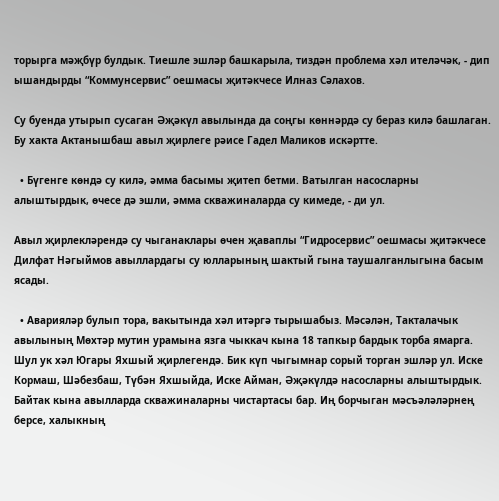торырга мәҗбүр булдык. Тиешле эшләр башкарыла, тиздән проблема хәл ителәчәк, - дип ышандырды “Коммунсервис” оешмасы җитәкчесе Илназ Сәлахов.

Су буенда утырып сусаган Әҗәкүл авылында да соңгы көннәрдә су бераз килә башлаган. Бу хакта Актанышбаш авыл җирлеге рәисе Гадел Маликов искәртте.

  • Бүгенге көндә су килә, әмма басымы җитеп бетми. Ватылган насосларны алыштырдык, өчесе дә эшли, әмма скважиналарда су кимеде, - ди ул.

Авыл җирлекләрендә су чыганаклары өчен җаваплы “Гидросервис” оешмасы җитәкчесе Дилфат Нәгыймов авыллардагы су юлларының шактый гына таушалганлыгына басым ясады.

  • Аварияләр булып тора, вакытында хәл итәргә тырышабыз. Мәсәлән, Такталачык авылының Мөхтәр мутин урамына язга чыккач кына 18 тапкыр бардык торба ямарга. Шул ук хәл Югары Яхшый җирлегендә. Бик күп чыгымнар сорый торган эшләр ул. Иске Кормаш, Шәбезбаш, Түбән Яхшыйда, Иске Айман, Әҗәкүлдә насосларны алыштырдык. Байтак кына авылларда скважиналарны чистартасы бар. Иң борчыган мәсъәләләрнең берсе, халыкның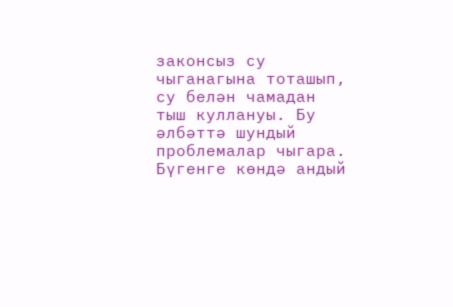законсыз су чыганагына тоташып, су белән чамадан тыш куллануы. Бу әлбәттә шундый проблемалар чыгара. Бүгенге көндә андый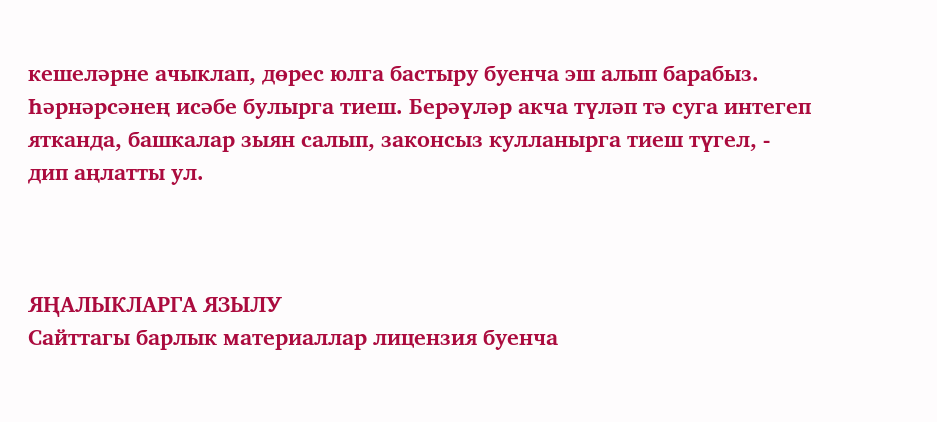кешеләрне ачыклап, дөрес юлга бастыру буенча эш алып барабыз. Һәрнәрсәнең исәбе булырга тиеш. Берәүләр акча түләп тә суга интегеп ятканда, башкалар зыян салып, законсыз кулланырга тиеш түгел, - дип аңлатты ул.



ЯҢАЛЫКЛАРГА ЯЗЫЛУ
Сайттагы барлык материаллар лицензия буенча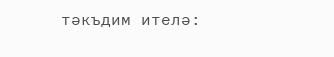тәкъдим ителә: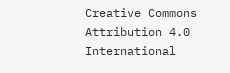Creative Commons Attribution 4.0 International